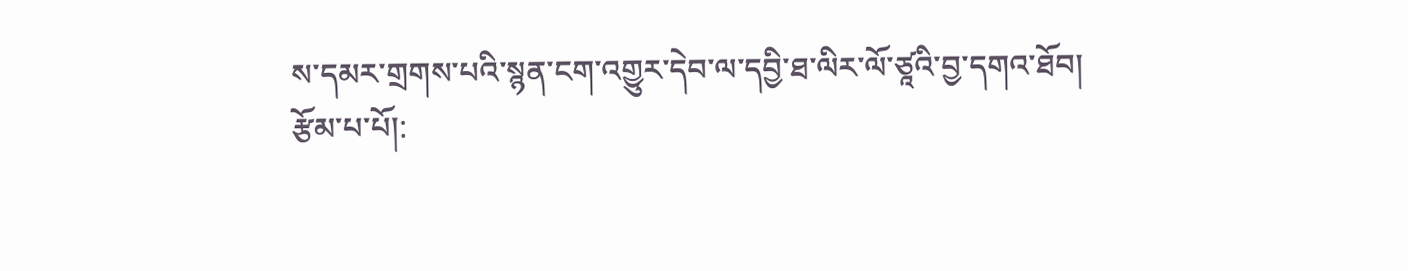ས་དམར་གྲགས་པའི་སྙན་ངག་འགྱུར་དེབ་ལ་དབྱི་ཐ་ལིར་ལོ་ཙཱའི་བྱ་དགའ་ཐོབ།
རྩོམ་པ་པོ།: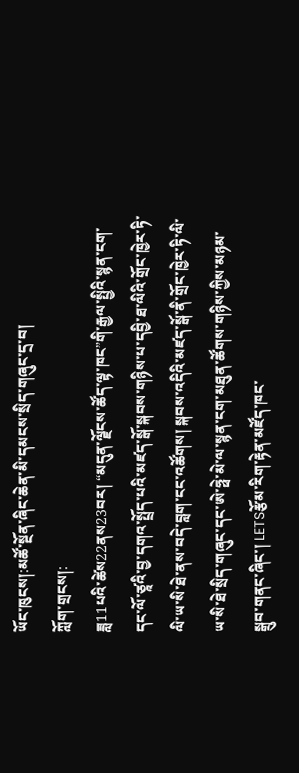ཡོང་ཁུངས།:མཚོ་སྔོན་ཞིང་ཆེན་མི་དམངས་སྲིད་གཞུང་དྲ་བ།
ཀློག་གྲངས།:
ཟླ11པའི་ཚེས22ནས23བར། “མདུན་ལྗོངས་ཚོད་ལྟ་ཁང”གི་རྒྱལ་སྤྱིའི་སྙན་ངག་དང་ལོ་ཙཱའི་བྱ་དགའ་སྤྲོད་པའི་མཛད་སྒོ་སྐབས་གཉིས་པ་དབྱི་ཐ་ལིའི་གྲོང་ཁྱེར་ཏི་ལི་ཡ་སི་ཐེ་ནས་བདེ་བླག་ངང་འཚོགས། སྐབས་འདིའི་མཛད་སྒོ་ནི་གྲོང་ཁྱེར་ཏི་ལི་ཡ་སི་ཐེ་སྲིད་གཞུང་དང་ཨེ་ཧྥེ་མེ་ལ་སྙན་ངག་མཐུན་ཚོགས་གཉིས་ཀྱིས་མཉམ་སྒྲུབ་གནང་ཞིང་། LETSརྩོམ་རིག་རྟེན་མཛོད་ཁང་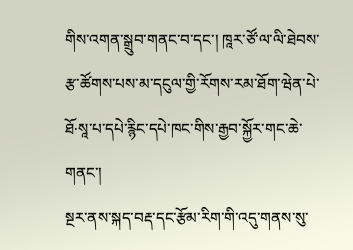གིས་འགན་སྒྲུབ་གནང་བ་དང་། ཁཱར་ཙོ་ལ་ལི་ཐེབས་རྩ་ཚོགས་པས་མ་དངུལ་གྱི་རོགས་རམ་ཐོག་ཝེན་པེ་ཐོ·སཱ་པ་དཔེ་རྙིང་དཔེ་ཁང་གིས་རྒྱབ་སྐྱོར་གང་ཆེ་གནང་།
སྔར་ནས་སྐད་བརྡ་དང་རྩོམ་རིག་གི་འདུ་གནས་སུ་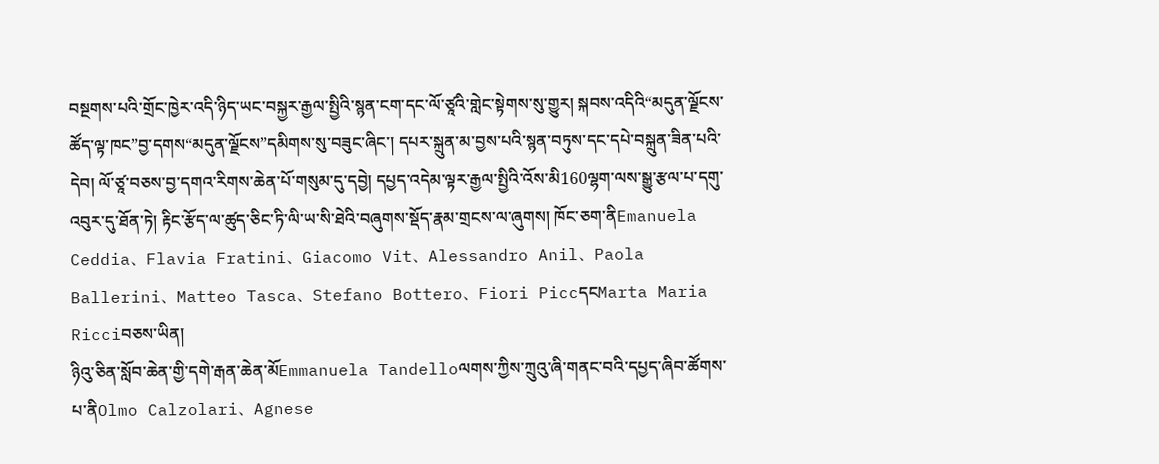བསྔགས་པའི་གྲོང་ཁྱེར་འདི་ཉིད་ཡང་བསྐྱར་རྒྱལ་སྤྱིའི་སྙན་ངག་དང་ལོ་ཙཱའི་གླེང་སྟེགས་སུ་གྱུར། སྐབས་འདིའི“མདུན་ལྗོངས་ཚོད་ལྟ་ཁང”བྱ་དགས“མདུན་ལྗོངས”དམིགས་སུ་བཟུང་ཞིང་། དཔར་སྐྲུན་མ་བྱས་པའི་སྙན་བཏུས་དང་དཔེ་བསྐྲུན་ཟིན་པའི་དེབ། ལོ་ཙཱ་བཅས་བྱ་དགའ་རིགས་ཆེན་པོ་གསུམ་དུ་དབྱེ། དཔྱད་འདེམ་ལྟར་རྒྱལ་སྤྱིའི་འོས་མི160ལྷག་ལས་སྒྱུ་རྩལ་པ་དགུ་འབུར་དུ་ཐོན་ཏེ། རྟིང་རྩོད་ལ་ཚུད་ཅིང་ཏི་ལི་ཡ་སི་ཐེའི་བཞུགས་སྡོད་རྣམ་གྲངས་ལ་ཞུགས། ཁོང་ཅག་ནིEmanuela Ceddia、Flavia Fratini、Giacomo Vit、Alessandro Anil、Paola Ballerini、Matteo Tasca、Stefano Bottero、Fiori PiccདངMarta Maria Ricciབཅས་ཡིན།
ཉིའུ་ཅིན་སློབ་ཆེན་གྱི་དགེ་རྒན་ཆེན་མོEmmanuela Tandelloལགས་ཀྱིས་ཀྲུའུ་ཞི་གནང་བའི་དཔྱད་ཞིབ་ཚོགས་པ་ནིOlmo Calzolari、Agnese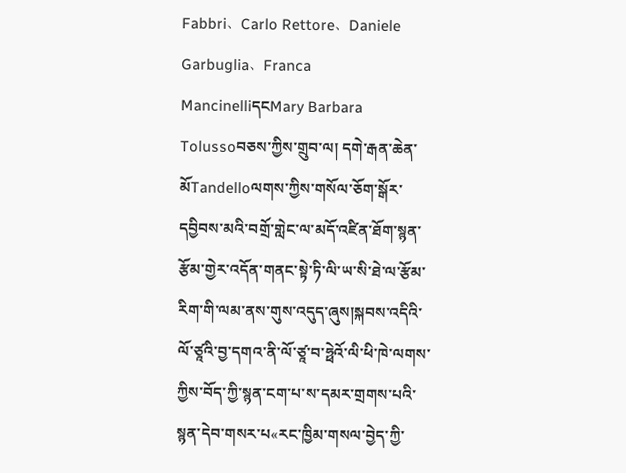Fabbri、Carlo Rettore、Daniele Garbuglia、Franca MancinelliདངMary Barbara Tolussoབཅས་ཀྱིས་གྲུབ་ལ། དགེ་རྒན་ཆེན་མོTandelloལགས་ཀྱིས་གསོལ་ཅོག་སྒོར་དབྱིབས་མའི་བགྲོ་གླེང་ལ་མདོ་འཛིན་ཐོག་སྙན་རྩོམ་གྱེར་འདོན་གནང་སྟེ་ཏི་ལི་ཡ་སི་ཐེ་ལ་རྩོམ་རིག་གི་ལམ་ནས་གུས་འདུད་ཞུས།སྐབས་འདིའི་ལོ་ཙཱའི་བྱ་དགའ་ནི་ལོ་ཙཱ་བ་ཧྥེའོ་ལི་ཕི་ཁེ་ལགས་ཀྱིས་བོད་ཀྱི་སྙན་ངག་པ་ས་དམར་གྲགས་པའི་སྙན་དེབ་གསར་པ«རང་ཁྱིམ་གསལ་བྱེད་ཀྱི་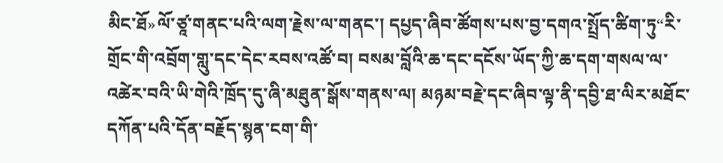མིང་ཐོ»ལོ་ཙཱ་གནང་པའི་ལག་རྗེས་ལ་གནང་། དཔྱད་ཞིབ་ཚོགས་པས་བྱ་དགའ་སྤྲོད་ཚིག་ཏུ“རི་གྲོང་གི་འབྲོག་གླུ་དང་དེང་རབས་འཚོ་བ། བསམ་བློའི་ཆ་དང་དངོས་ཡོད་ཀྱི་ཆ་དག་གསལ་ལ་འཚེར་བའི་ཡི་གེའི་ཁྲོད་དུ་ཞི་མཐུན་སྒོས་གནས་ལ། མཉམ་བརྗེ་དང་ཞིབ་ལྟ་ནི་དབྱི་ཐ་ལིར་མཐོང་དཀོན་པའི་དོན་བརྗོད་སྙན་ངག་གི་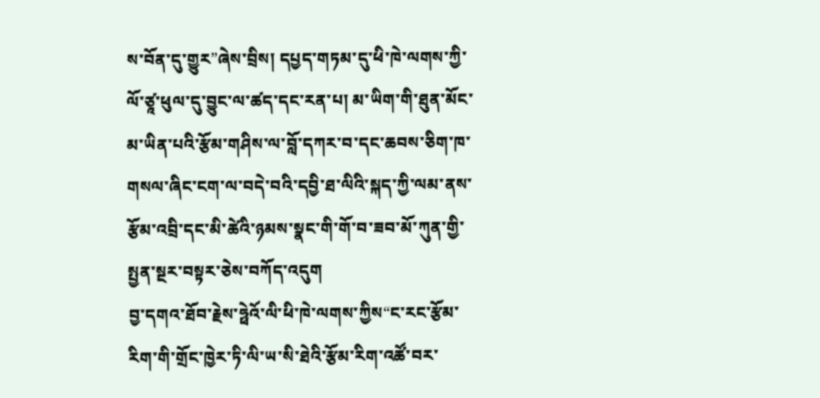ས་བོན་དུ་གྱུར”ཞེས་བྲིས། དཔྱད་གཏམ་དུ་ཕི་ཁེ་ལགས་ཀྱི་ལོ་ཙཱ་ཕུལ་དུ་བྱུང་ལ་ཚད་དང་རན་པ། མ་ཡིག་གི་ཐུན་མོང་མ་ཡིན་པའི་རྩོམ་གཤིས་ལ་བློ་དཀར་བ་དང་ཆབས་ཅིག་ཁ་གསལ་ཞིང་ངག་ལ་བདེ་བའི་དབྱི་ཐ་ལིའི་སྐད་ཀྱི་ལམ་ནས་རྩོམ་འབྲི་དང་མི་ཚེའི་ཉམས་སྣང་གི་གོ་བ་ཟབ་མོ་ཀུན་གྱི་སྤྱན་སྔར་བསྟར་ཅེས་བཀོད་འདུག
བྱ་དགའ་ཐོབ་རྗེས་ཧྥེའོ་ལི་ཕི་ཁེ་ལགས་ཀྱིས“ང་རང་རྩོམ་རིག་གི་གྲོང་ཁྱེར་ཏི་ལི་ཡ་སི་ཐེའི་རྩོམ་རིག་འཚོ་བར་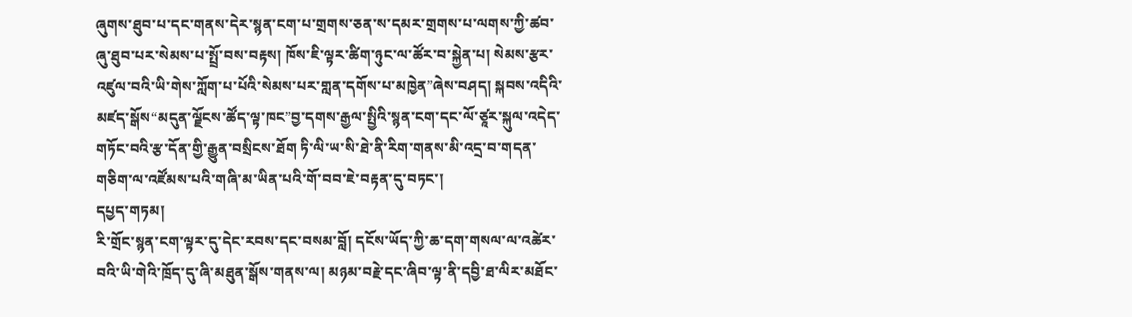ཞུགས་ཐུབ་པ་དང་གནས་དེར་སྙན་ངག་པ་གྲགས་ཅན་ས་དམར་གྲགས་པ་ལགས་ཀྱི་ཚབ་ཞུ་ཐུབ་པར་སེམས་པ་སྤྲོ་བས་བརྟས། ཁོས་ཇི་ལྟར་ཚིག་ཉུང་ལ་ཚོར་བ་སྐྱེན་པ། སེམས་རྩར་འཛུལ་བའི་ཡི་གེས་ཀློག་པ་པོའི་སེམས་པར་གླན་དགོས་པ་མཁྱེན”ཞེས་བཤད། སྐབས་འདིའི་མཛད་སྒོས“མདུན་ལྗོངས་ཚོད་ལྟ་ཁང”བྱ་དགས་རྒྱལ་སྤྱིའི་སྙན་ངག་དང་ལོ་ཙཱར་སྐུལ་འདེད་གཏོང་བའི་རྩ་དོན་གྱི་རྒྱུན་བསྲིངས་ཐོག ཏི་ལི་ཡ་སི་ཐེ་ནི་རིག་གནས་མི་འདྲ་བ་གདན་གཅིག་ལ་འཛོམས་པའི་གཞི་མ་ཡིན་པའི་གོ་བབ་ཇེ་བརྟན་དུ་བཏང་།
དཔྱད་གཏམ།
རི་གྲོང་སྙན་ངག་ལྟར་དུ་དེང་རབས་དང་བསམ་བློ། དངོས་ཡོད་ཀྱི་ཆ་དག་གསལ་ལ་འཚེར་བའི་ཡི་གེའི་ཁྲོད་དུ་ཞི་མཐུན་སྒོས་གནས་ལ། མཉམ་བརྗེ་དང་ཞིབ་ལྟ་ནི་དབྱི་ཐ་ལིར་མཐོང་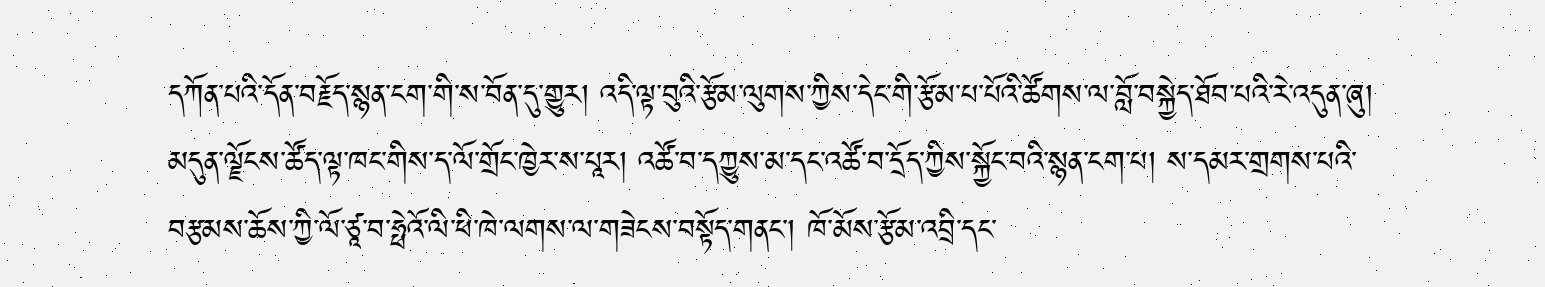དཀོན་པའི་དོན་བརྗོད་སྙན་ངག་གི་ས་བོན་དུ་གྱུར། འདི་ལྟ་བུའི་རྩོམ་ལུགས་ཀྱིས་དེང་གི་རྩོམ་པ་པོའི་ཚོགས་ལ་བློ་བསྐྱེད་ཐོབ་པའི་རེ་འདུན་ཞུ། མདུན་ལྗོངས་ཚོད་ལྟ་ཁང་གིས་ད་ལོ་གྲོང་ཁྱེར་ས་པཱར། འཚོ་བ་དཀྱུས་མ་དང་འཚོ་བ་དྲོད་ཀྱིས་སྐྱོང་བའི་སྙན་ངག་པ། ས་དམར་གྲགས་པའི་བརྩམས་ཆོས་ཀྱི་ལོ་ཙཱ་བ་ཧྥེའོ་ལི་ཕི་ཁེ་ལགས་ལ་གཟེངས་བསྟོད་གནང་། ཁོ་མོས་རྩོམ་འབྲི་དང་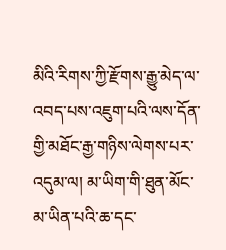མིའི་རིགས་ཀྱི་རྫོགས་རྒྱུ་མེད་ལ་འབད་པས་འཇུག་པའི་ལས་དོན་གྱི་མཐོང་རྒྱ་གཉིས་ལེགས་པར་འདུམ་ལ། མ་ཡིག་གི་ཐུན་མོང་མ་ཡིན་པའི་ཆ་དང་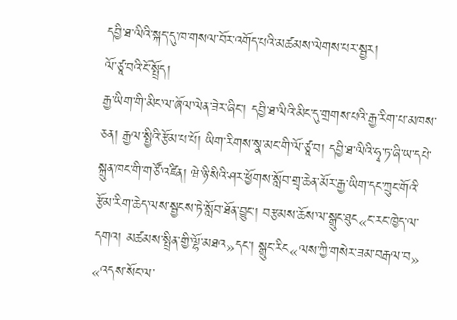དབྱི་ཐ་ལིའི་སྐད་དུ་ཁ་གསལ་བོར་འགོད་པའི་མཚམས་ལེགས་པར་སྦྱར།
ལོ་ཙཱ་བའི་ངོ་སྤྲོད།
རྒྱ་ཡིག་གི་མིང་ལ་ཞོལ་ལེན་ཟེར་ཞིང་། དབྱི་ཐ་ལིའི་མིང་དུ་གྲགས་པའི་རྒྱ་རིག་པ་མཁས་ཅན། རྒྱལ་སྤྱིའི་རྩོམ་པ་པོ། ཡིག་རིགས་སྣ་མང་གི་ལོ་ཙཱ་བ། དབྱི་ཐ་ལིའི་ཧྭ་ཏ་ཞི་ཡ་དཔེ་སྐྲུན་ཁང་གི་གཙོ་འཛིན། ཝེ་ཉི་སིའི་ཤར་ཕྱོགས་སློབ་གྲྭ་ཆེན་མོར་རྒྱ་ཡིག་དང་ཀྲུང་གོའི་རྩོམ་རིག་ཆེད་ལས་སྦྱངས་ཏེ་སློབ་ཐོན་བྱུང་། བརྩམས་ཆོས་ལ་སྒྲུང་ཐུང«ང་རང་ཁྱེད་ལ་དགའ། མཚམས་སྤྲིན་གྱི་ལྷོ་མཐའ»དང་། སྒྲུང་རིང«ལས་ཀྱི་གསེར་ཟམ་བརྒལ་བ» «འདས་སོང་ལ་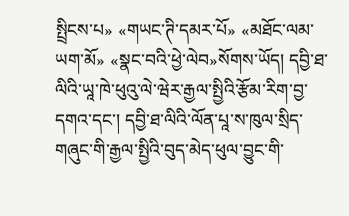སྤྲིངས་པ» «གཡང་ཊི་དམར་པོ» «མཐོང་ལམ་ཡག་མོ» «སྣང་བའི་ཕྱེ་ལེབ»སོགས་ཡོད། དབྱི་ཐ་ལིའི་ཡཱ་ཁེ་ཕུའུ་ལེ་ཝེར་རྒྱལ་སྤྱིའི་རྩོམ་རིག་བྱ་དགའ་དང་། དབྱི་ཐ་ལིའི་ལོན་པཱ་ས་ཁུལ་སྲིད་གཞུང་གི་རྒྱལ་སྤྱིའི་བུད་མེད་ཕུལ་བྱུང་གི་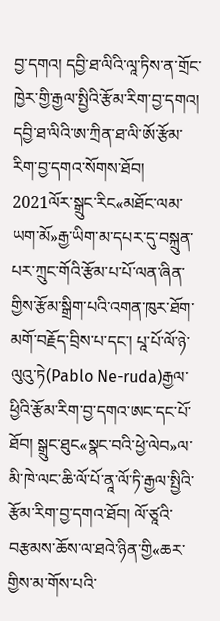བྱ་དགའ། དབྱི་ཐ་ལིའི་ལཱ་ཏིས་ན་གྲོང་ཁྱེར་གྱི་རྒྱལ་སྤྱིའི་རྩོམ་རིག་བྱ་དགའ། དབྱི་ཐ་ལིའི་ཨ་ཀྲིན་ཐ་ལི་ཨོ་རྩོམ་རིག་བྱ་དགའ་སོགས་ཐོབ། 2021ལོར་སྒྲུང་རིང«མཐོང་ལམ་ཡག་མོ»རྒྱ་ཡིག་མ་དཔར་དུ་བསྐྲུན་པར་ཀྲུང་གོའི་རྩོམ་པ་པོ་ལན་ཞིན་གྱིས་རྩོམ་སྒྲིག་པའི་འགན་ཁུར་ཐོག་མགོ་བརྗོད་བྲིས་པ་དང་། པཱ་པོ་ལོ་ཉེ་ལུའུ་ཏེ(Pablo Ne-ruda)རྒྱལ་ཕྱིའི་རྩོམ་རིག་བྱ་དགའ་ཨང་དང་པོ་ཐོབ། སྒྲུང་ཐུང«སྣང་བའི་ཕྱེ་ལེབ»ལ་མི་ཁེ་ལང་ཆི་ལོ་པོ་ནཱ་ལོ་ཏི་རྒྱལ་སྤྱིའི་རྩོམ་རིག་བྱ་དགའ་ཐོབ། ལོ་ཙཱའི་བརྩམས་ཆོས་ལ་ཐའེ་ཉིན་གྱི«ཆར་གྱིས་མ་གོས་པའི་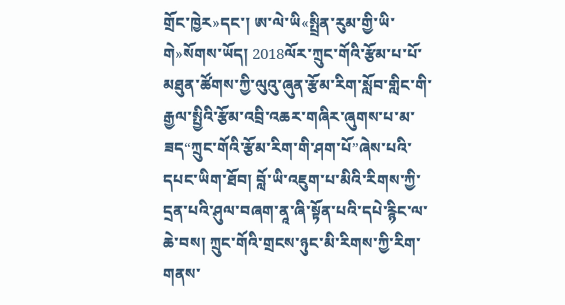གྲོང་ཁྱེར»དང་། ཨ་ལེ་ཡི«སྤྲིན་རུམ་གྱི་ཡི་གེ»སོགས་ཡོད། 2018ལོར་ཀྲུང་གོའི་རྩོམ་པ་པོ་མཐུན་ཚོགས་ཀྱི་ལུའུ་ཞུན་རྩོམ་རིག་སློབ་གླིང་གི་རྒྱལ་སྤྱིའི་རྩོམ་འབྲི་འཆར་གཞིར་ཞུགས་པ་མ་ཟད“ཀྲུང་གོའི་རྩོམ་རིག་གི་ཤག་པོ”ཞེས་པའི་དཔང་ཡིག་ཐོབ། བློ་ཡི་འཇུག་པ་མིའི་རིགས་ཀྱི་དྲན་པའི་ཤུལ་བཞག་ནཱ་ཞི་སྟོན་པའི་དཔེ་རྙིང་ལ་ཆེ་བས། ཀྲུང་གོའི་གྲངས་ཉུང་མི་རིགས་ཀྱི་རིག་གནས་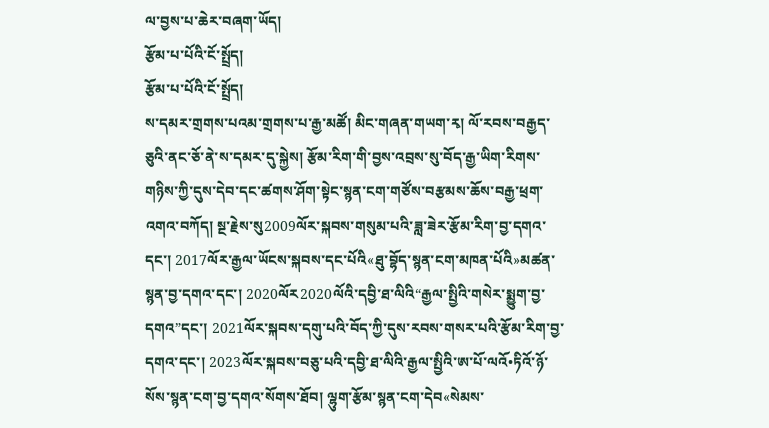ལ་བྱས་པ་ཆེར་བཞག་ཡོད།
རྩོམ་པ་པོའི་ངོ་སྤྲོད།
རྩོམ་པ་པོའི་ངོ་སྤྲོད།
ས་དམར་གྲགས་པའམ་གྲགས་པ་རྒྱ་མཚོ། མིང་གཞན་གཡག་རྭ། ལོ་རབས་བརྒྱད་ཅུའི་ནང་ཅོ་ནེ་ས་དམར་དུ་སྐྱེས། རྩོམ་རིག་གི་བྱས་འབྲས་སུ་བོད་རྒྱ་ཡིག་རིགས་གཉིས་ཀྱི་དུས་དེབ་དང་ཚགས་ཤོག་སྟེང་སྙན་ངག་གཙོས་བརྩམས་ཆོས་བརྒྱ་ཕྲག་འགའ་བཀོད། སྔ་རྗེས་སུ2009ལོར་སྐབས་གསུམ་པའི་ཟླ་ཟེར་རྩོམ་རིག་བྱ་དགའ་དང་། 2017ལོར་རྒྱལ་ཡོངས་སྐབས་དང་པོའི«ཐུ་བྷོད་སྙན་ངག་མཁན་པོའི»མཚན་སྙན་བྱ་དགའ་དང་། 2020ལོར2020ལོའི་དབྱི་ཐ་ལིའི“རྒྱལ་སྤྱིའི་གསེར་སྨྱུག་བྱ་དགའ”དང་། 2021ལོར་སྐབས་དགུ་པའི་བོད་ཀྱི་དུས་རབས་གསར་པའི་རྩོམ་རིག་བྱ་དགའ་དང་། 2023ལོར་སྐབས་བཅུ་པའི་དབྱི་ཐ་ལིའི་རྒྱལ་སྤྱིའི་ཨ་པོ་ལའོ•ཏིའོ་ཉོ་སོས་སྙན་ངག་བྱ་དགའ་སོགས་ཐོབ། ལྷུག་རྩོམ་སྙན་ངག་དེབ«སེམས་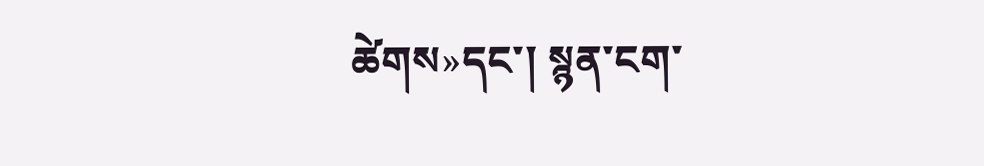ཚེགས»དང་། སྙན་ངག་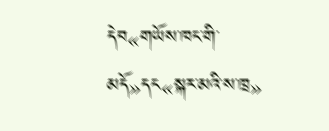དེབ«གཡོས་ཁང་གི་མདོ»དང«སྐར་མའི་ས་ཁྲ»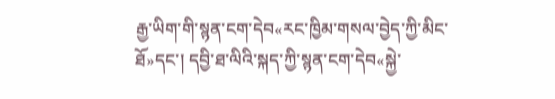རྒྱ་ཡིག་གི་སྙན་ངག་དེབ«རང་ཁྱིམ་གསལ་བྱེད་ཀྱི་མིང་ཐོ»དང་། དབྱི་ཐ་ལིའི་སྐད་ཀྱི་སྙན་ངག་དེབ«སྐྱེ་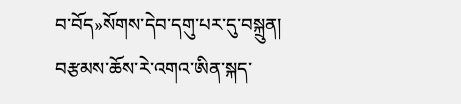བ་བོད»སོགས་དེབ་དགུ་པར་དུ་བསྐྲུན། བརྩམས་ཆོས་རེ་འགའ་ཨིན་སྐད་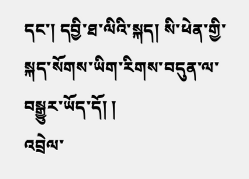དང་། དབྱི་ཐ་ལིའི་སྐད། སི་ཕེན་གྱི་སྐད་སོགས་ཡིག་རིགས་བདུན་ལ་བསྒྱུར་ཡོད་དོ། །
འབྲེལ་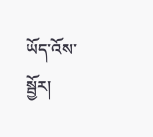ཡོད་འོས་སྦྱོར།